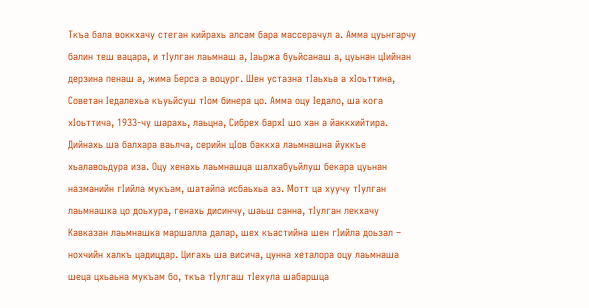Ткъа бала воккхачу стеган кийрахь алсам бара массерачул а. Амма цуьнгарчу балин теш вацара, и тІулган лаьмнаш а, Іаьржа буьйсанаш а, цуьнан цІийнан дерзина пенаш а, жима Берса а воцург. Шен устазна тІаьхьа а хІоьттина, Советан Іедалехьа къуьйсуш тІом бинера цо. Амма оцу Іедало, ша кога хІоьттича, 1933-чу шарахь, лаьцна, Сибрех бархІ шо хан а йаккхийтира. Дийнахь ша балхара ваьлча, серийн цІов баккха лаьмнашна йуккъе хьалавоьдура иза. Оцу хенахь лаьмнашца шалхабуьйлуш бекара цуьнан назманийн гІийла мукъам, шатайпа исбаьхьа аз. Мотт ца хуучу тІулган лаьмнашка цо доьхура, генахь дисинчу, шаьш санна, тІулган лекхачу Кавказан лаьмнашка маршалла далар, шех къастийна шен гІийла доьзал – нохчийн халкъ цадицдар. Цигахь ша висича, цунна хеталора оцу лаьмнаша шеца цхьаьна мукъам бо, ткъа тІулгаш тІехула шабаршца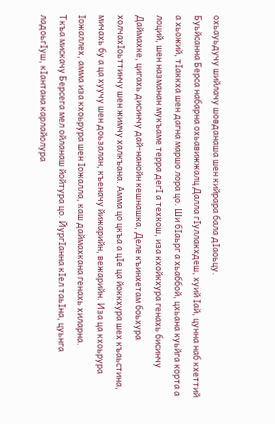охьауьдучу шийлачу шовданаша шен кийрара бала дІаоьцу.
Буьйсанна Берса набарна охьавижжалц Далла гІуллакхдеш, хуий Іай, цунна наб кхеттий а хьожий, тІаккха шен дагна маршо лора цо. Ши бІаьрг а хьаббой, цхьана куьйга корта а лоций, шен назманан мукъаме терра дегІ а техкош, иза кхойкхура генахь бисинчу Даймахке, цигахь дисинчу дай-нанойн кешнашка, Деле къинхетам боьхура холчахІоьттинчу шен жимчу халкъана. Амма цо цкъа а цІе ца йоккхура шех къаьстина, мичахь бу а ца хуучу шен доьзалан, къеначу йижарийн, вежарийн. Иза ца кхоьрура Іожаллех, амма иза кхоьрура шен Іожалла, каш даймахкана генахь хиларна.
Ткъа мискачу Берсега мел ойланаш йойтура цо. ЙургІанна кІел таьІна, цуьнга ладоьгІуш, кІантана карлайолура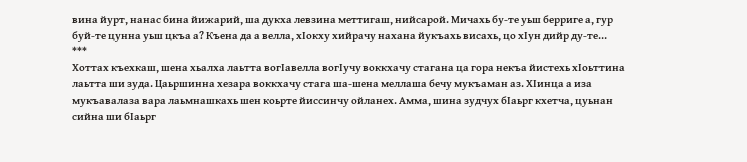вина йурт, нанас бина йижарий, ша дукха левзина меттигаш, нийсарой. Мичахь бу-те уьш берриге а, гур буй-те цунна уьш цкъа а? Къена да а велла, хІокху хийрачу нахана йукъахь висахь, цо хІун дийр ду-те…
***
Хоттах къехкаш, шена хьалха лаьтта вогІавелла вогІучу воккхачу стагана ца гора некъа йистехь хІоьттина лаьтта ши зуда. Цаьршинна хезара воккхачу стага ша-шена меллаша бечу мукъаман аз. ХІинца а иза мукъавалаза вара лаьмнашкахь шен коьрте йиссинчу ойланех. Амма, шина зудчух бІаьрг кхетча, цуьнан сийна ши бІаьрг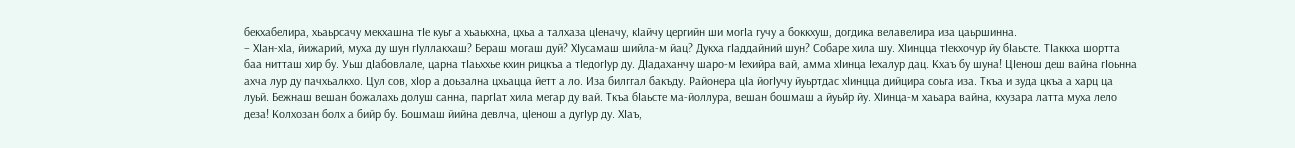бекхабелира, хьаьрсачу мекхашна тІе куьг а хьаькхна, цхьа а талхаза цІеначу, кІайчу цергийн ши могІа гучу а боккхуш, догдика велавелира иза цаьршинна.
– ХІан-хІа, йижарий, муха ду шун гІуллакхаш? Бераш могаш дуй? ХІусамаш шийла-м йац? Дукха гІаддайний шун? Собаре хила шу. ХІинцца тІекхочур йу бІаьсте. ТІаккха шортта баа нитташ хир бу. Уьш дІабовлале, царна тІаьххье кхин рицкъа а тІедогІур ду. ДІадаханчу шаро-м Іехийра вай, амма хІинца Іехалур дац. Кхаъ бу шуна! ЦІенош деш вайна гІоьнна ахча лур ду пачхьалкхо. Цул сов, хІор а доьзална цхьацца йетт а ло. Иза билггал бакъду. Районера цІа йогІучу йуьртдас хІинцца дийцира соьга иза. Ткъа и зуда цкъа а харц ца луьй. Бежнаш вешан божалахь долуш санна, паргІат хила мегар ду вай. Ткъа бІаьсте ма-йоллура, вешан бошмаш а йуьйр йу. ХІинца-м хаьара вайна, кхузара латта муха лело деза! Колхозан болх а бийр бу. Бошмаш йийна девлча, цІенош а дугІур ду. ХІаъ,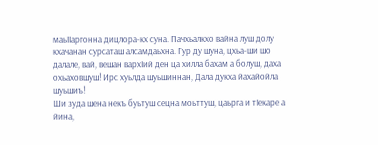маьІІаргонна дицлора-кх суна. Пачхьалкхо вайна луш долу кхачанан сурсаташ алсамдаьхна. Гур ду шуна, цхьа-ши шо далале, вай, вешан вархІий ден ца хилла бахам а болуш, даха охьаховшуш! Ирс хуьлда шуьшиннан, Дала дукха йахайойла шуьшиъ!
Ши зуда шена некъ буьтуш сецна моьттуш, цаьрга и тІекаре а йина,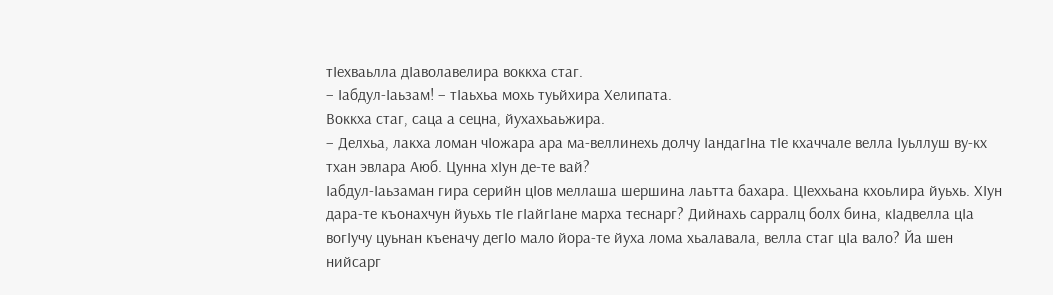тІехваьлла дІаволавелира воккха стаг.
– Іабдул-Іаьзам! – тІаьхьа мохь туьйхира Хелипата.
Воккха стаг, саца а сецна, йухахьаьжира.
– Делхьа, лакха ломан чІожара ара ма-веллинехь долчу ІандагІна тІе кхаччале велла Іуьллуш ву-кх тхан эвлара Аюб. Цунна хІун де-те вай?
Іабдул-Іаьзаман гира серийн цІов меллаша шершина лаьтта бахара. ЦІеххьана кхоьлира йуьхь. ХІун дара-те къонахчун йуьхь тIe гІайгІане марха теснарг? Дийнахь сарралц болх бина, кІадвелла цІа вогІучу цуьнан къеначу дегІо мало йора-те йуха лома хьалавала, велла стаг цІа вало? Йа шен нийсарг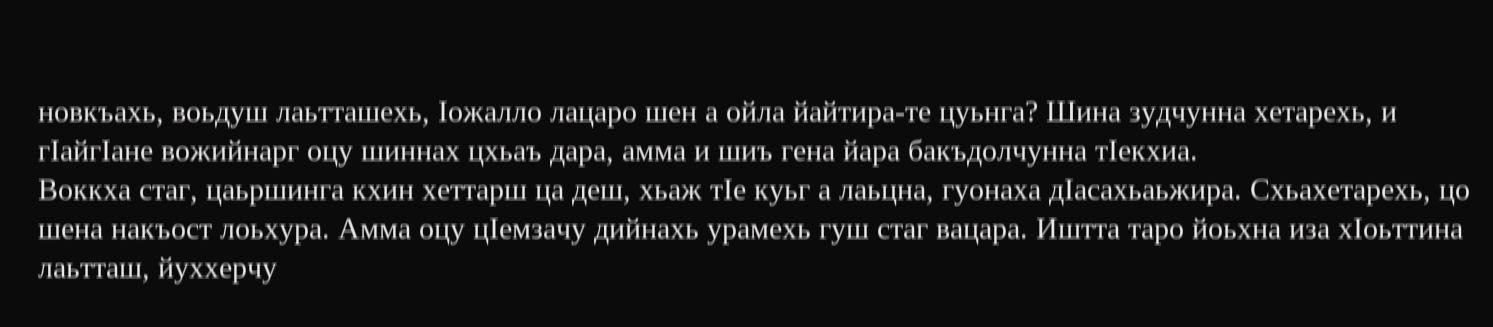новкъахь, воьдуш лаьтташехь, Іожалло лацаро шен а ойла йайтира-те цуьнга? Шина зудчунна хетарехь, и гІайгІане вожийнарг оцу шиннах цхьаъ дара, амма и шиъ гена йара бакъдолчунна тІекхиа.
Воккха стаг, цаьршинга кхин хеттарш ца деш, хьаж тІе куьг а лаьцна, гуонаха дІасахьаьжира. Схьахетарехь, цо шена накъост лоьхура. Амма оцу цІемзачу дийнахь урамехь гуш стаг вацара. Иштта таро йоьхна иза хІоьттина лаьтташ, йуххерчу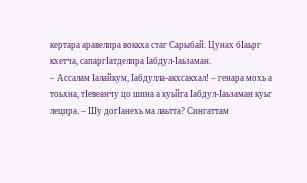кертара аравелира воккха стаг Сарыбай. Цунах бІаьрг кхетча, сапаргІатделира Іабдул-Іаьзаман.
– Ассалам Іалайкум, Іабдулла-акхсакхал! – генара мохь а тоьхна, тІевеанчу цо шина а куьйга Іабдул-Іаьзаман куьг лецира. – Шу догІанехь ма лаьтта? Сингаттам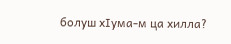болуш xІума-м ца хилла?